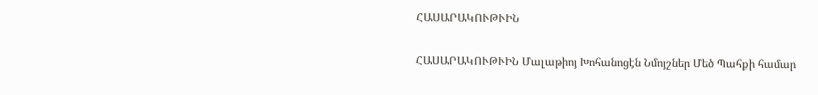ՀԱՍԱՐԱԿՈՒԹՒԻՆ

ՀԱՍԱՐԱԿՈՒԹՒԻՆ Մալաթիոյ Խոհանոցէն Նմոյշներ Մեծ Պահքի համար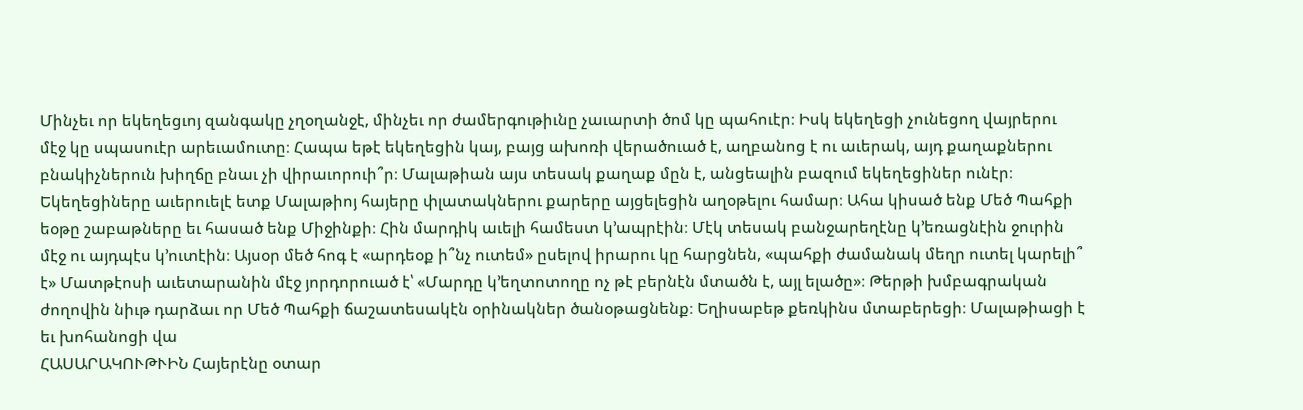Մինչեւ որ եկեղեցւոյ զանգակը չղօղանջէ, մինչեւ որ ժամերգութիւնը չաւարտի ծոմ կը պահուէր։ Իսկ եկեղեցի չունեցող վայրերու մէջ կը սպասուէր արեւամուտը։ Հապա եթէ եկեղեցին կայ, բայց ախոռի վերածուած է, աղբանոց է ու աւերակ, այդ քաղաքներու բնակիչներուն խիղճը բնաւ չի վիրաւորուի՞ր։ Մալաթիան այս տեսակ քաղաք մըն է, անցեալին բազում եկեղեցիներ ունէր։ Եկեղեցիները աւերուելէ ետք Մալաթիոյ հայերը փլատակներու քարերը այցելեցին աղօթելու համար։ Ահա կիսած ենք Մեծ Պահքի եօթը շաբաթները եւ հասած ենք Միջինքի։ Հին մարդիկ աւելի համեստ կ՚ապրէին։ Մէկ տեսակ բանջարեղէնը կ՚եռացնէին ջուրին մէջ ու այդպէս կ՚ուտէին։ Այսօր մեծ հոգ է «արդեօք ի՞նչ ուտեմ» ըսելով իրարու կը հարցնեն, «պահքի ժամանակ մեղր ուտել կարելի՞ է» Մատթէոսի աւետարանին մէջ յորդորուած է՝ «Մարդը կ՚եղտոտողը ոչ թէ բերնէն մտածն է, այլ ելածը»։ Թերթի խմբագրական ժողովին նիւթ դարձաւ որ Մեծ Պահքի ճաշատեսակէն օրինակներ ծանօթացնենք։ Եղիսաբեթ քեռկինս մտաբերեցի։ Մալաթիացի է եւ խոհանոցի վա
ՀԱՍԱՐԱԿՈՒԹՒԻՆ Հայերէնը օտար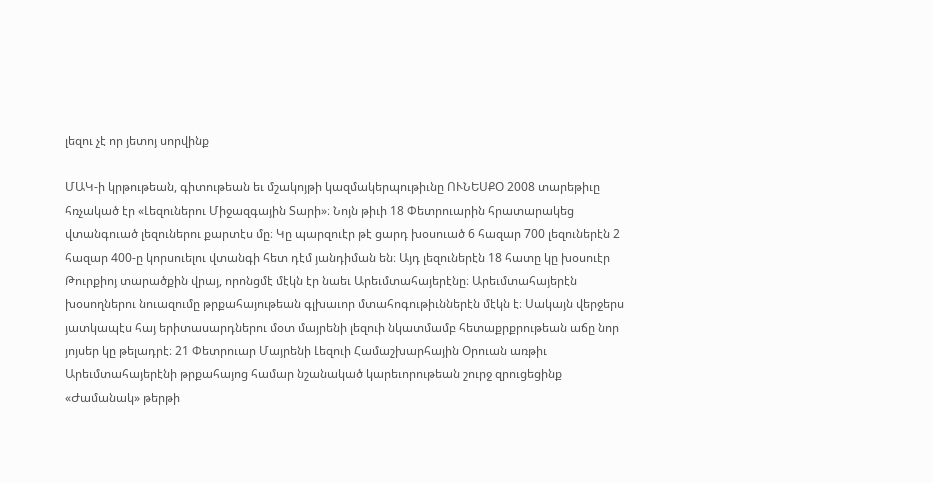լեզու չէ որ յետոյ սորվինք

ՄԱԿ-ի կրթութեան, գիտութեան եւ մշակոյթի կազմակերպութիւնը ՈՒՆԵՍՔՕ 2008 տարեթիւը հռչակած էր «Լեզուներու Միջազգային Տարի»։ Նոյն թիւի 18 Փետրուարին հրատարակեց վտանգուած լեզուներու քարտէս մը։ Կը պարզուէր թէ ցարդ խօսուած 6 հազար 700 լեզուներէն 2 հազար 400-ը կորսուելու վտանգի հետ դէմ յանդիման են։ Այդ լեզուներէն 18 հատը կը խօսուէր Թուրքիոյ տարածքին վրայ, որոնցմէ մէկն էր նաեւ Արեւմտահայերէնը։ Արեւմտահայերէն խօսողներու նուազումը թրքահայութեան գլխաւոր մտահոգութիւններէն մէկն է։ Սակայն վերջերս յատկապէս հայ երիտասարդներու մօտ մայրենի լեզուի նկատմամբ հետաքրքրութեան աճը նոր յոյսեր կը թելադրէ։ 21 Փետրուար Մայրենի Լեզուի Համաշխարհային Օրուան առթիւ Արեւմտահայերէնի թրքահայոց համար նշանակած կարեւորութեան շուրջ զրուցեցինք «Ժամանակ» թերթի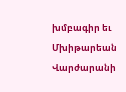խմբագիր եւ Մխիթարեան Վարժարանի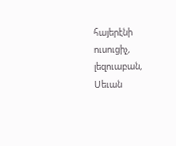հայերէնի ուսուցիչ, լեզուաբան, Սեւան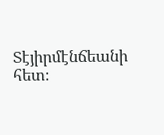Տէյիրմէնճեանի հետ։